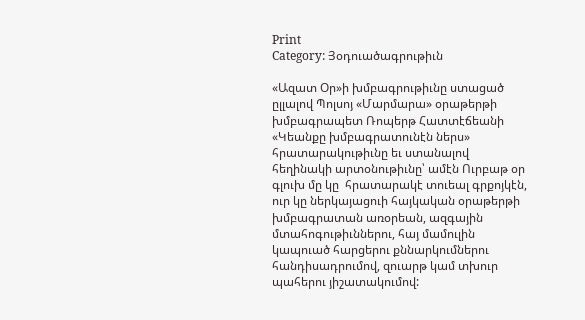Print
Category: Յօդուածագրութիւն

«Ազատ Օր»ի խմբագրութիւնը ստացած ըլլալով Պոլսոյ «Մարմարա» օրաթերթի խմբագրապետ Ռոպերթ Հատտէճեանի «Կեանքը խմբագրատունէն ներս» հրատարակութիւնը եւ ստանալով հեղինակի արտօնութիւնը՝ ամէն Ուրբաթ օր գլուխ մը կը  հրատարակէ տուեալ գրքոյկէն, ուր կը ներկայացուի հայկական օրաթերթի խմբագրատան առօրեան, ազգային մտահոգութիւններու, հայ մամուլին կապուած հարցերու քննարկումներու հանդիսադրումով, զուարթ կամ տխուր պահերու յիշատակումով: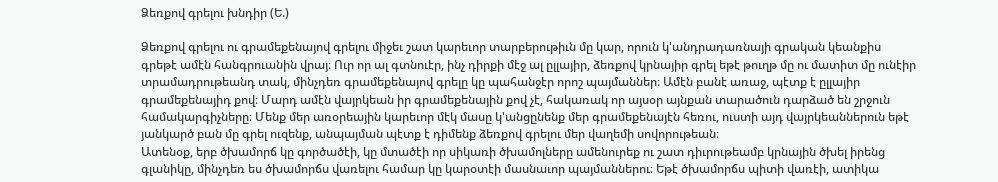Ձեռքով գրելու խնդիր (Ե.)

Ձեռքով գրելու ու գրամեքենայով գրելու միջեւ շատ կարեւոր տարբերութիւն մը կար, որուն կ'անդրադառնայի գրական կեանքիս գրեթէ ամէն հանգրուանին վրայ։ Ուր որ ալ գտնուէր, ինչ դիրքի մէջ ալ ըլլայիր, ձեռքով կրնայիր գրել եթէ թուղթ մը ու մատիտ մը ունէիր տրամադրութեանդ տակ, մինչդեռ գրամեքենայով գրելը կը պահանջէր որոշ պայմաններ։ Ամէն բանէ առաջ, պէտք է ըլլայիր գրամեքենայիդ քով։ Մարդ ամէն վայրկեան իր գրամեքենային քով չէ, հակառակ որ այսօր այնքան տարածուն դարձած են շրջուն համակարգիչները։ Մենք մեր առօրեային կարեւոր մէկ մասը կ'անցընենք մեր գրամեքենայէն հեռու, ուստի այդ վայրկեաններուն եթէ յանկարծ բան մը գրել ուզենք, անպայման պէտք է դիմենք ձեռքով գրելու մեր վաղեմի սովորութեան։
Ատենօք, երբ ծխամորճ կը գործածէի, կը մտածէի որ սիկառի ծխամոլները ամենուրեք ու շատ դիւրութեամբ կրնային ծխել իրենց գլանիկը, մինչդեռ ես ծխամորճս վառելու համար կը կարօտէի մասնաւոր պայմաններու։ Եթէ ծխամորճս պիտի վառէի, ատիկա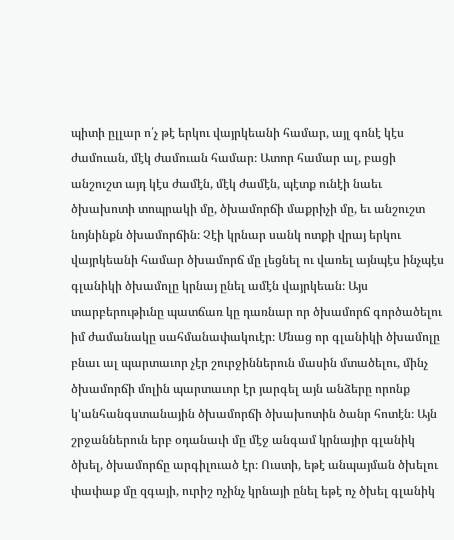պիտի ըլլար ո՛չ թէ երկու վայրկեանի համար, այլ գոնէ կէս ժամուան, մէկ ժամուան համար։ Ատոր համար ալ, բացի անշուշտ այդ կէս ժամէն, մէկ ժամէն, պէտք ունէի նաեւ ծխախոտի տոպրակի մը, ծխամորճի մաքրիչի մը, եւ անշուշտ նոյնինքն ծխամորճին։ Չէի կրնար սանկ ոտքի վրայ երկու վայրկեանի համար ծխամորճ մը լեցնել ու վառել այնպէս ինչպէս գլանիկի ծխամոլը կրնայ ընել ամէն վայրկեան։ Այս տարբերութիւնը պատճառ կը դառնար որ ծխամորճ գործածելու իմ ժամանակը սահմանափակուէր։ Մնաց որ գլանիկի ծխամոլը բնաւ ալ պարտաւոր չէր շուրջիններուն մասին մտածելու, մինչ ծխամորճի մոլին պարտաւոր էր յարգել այն անձերը որոնք կ'անհանգստանային ծխամորճի ծխախոտին ծանր հոտէն։ Այն շրջաններուն երբ օդանաւի մը մէջ անգամ կրնայիր գլանիկ ծխել, ծխամորճը արգիլուած էր։ Ուստի, եթէ անպայման ծխելու փափաք մը զգայի, ուրիշ ոչինչ կրնայի ընել եթէ ոչ ծխել գլանիկ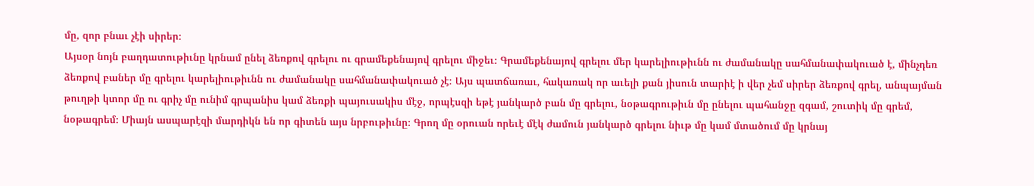մը, զոր բնաւ չէի սիրեր։
Այսօր նոյն բաղդատութիւնը կրնամ ընել ձեռքով գրելու ու գրամեքենայով գրելու միջեւ։ Գրամեքենայով գրելու մեր կարելիութիւնն ու ժամանակը սահմանափակուած է, մինչդեռ ձեռքով բաներ մը գրելու կարելիութիւնն ու ժամանակը սահմանափակուած չէ։ Այս պատճառաւ, հակառակ որ աւելի քան յիսուն տարիէ ի վեր չեմ սիրեր ձեռքով գրել, անպայման թուղթի կտոր մը ու գրիչ մը ունիմ գրպանիս կամ ձեռքի պայուսակիս մէջ, որպէսզի եթէ յանկարծ բան մը գրելու, նօթագրութիւն մը ընելու պահանջը զգամ, շուտիկ մը գրեմ, նօթագրեմ։ Միայն ասպարէզի մարդիկն են որ գիտեն այս նրբութիւնը։ Գրող մը օրուան որեւէ մէկ ժամուն յանկարծ գրելու նիւթ մը կամ մտածում մը կրնայ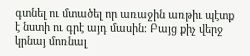գտնել ու մտածել որ առաջին առթիւ պէտք է նստի ու գրէ այդ մասին։ Բայց քիչ վերջ կրնայ մոռնալ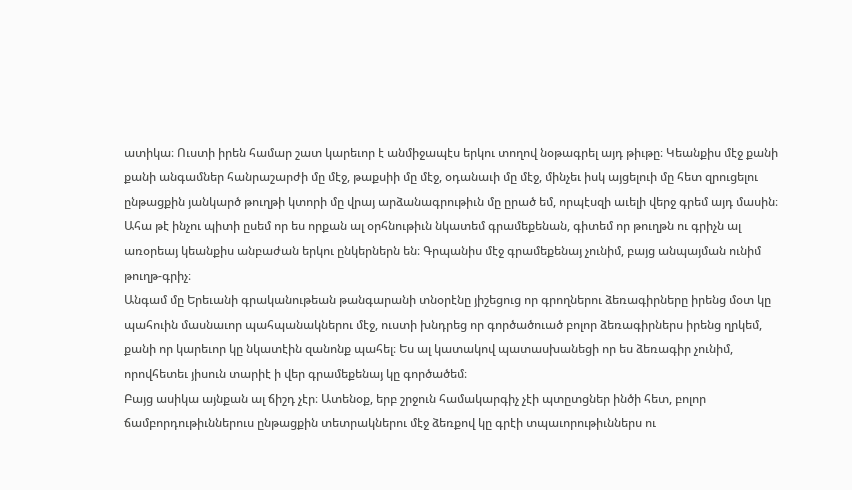ատիկա։ Ուստի իրեն համար շատ կարեւոր է անմիջապէս երկու տողով նօթագրել այդ թիւթը։ Կեանքիս մէջ քանի քանի անգամներ հանրաշարժի մը մէջ, թաքսիի մը մէջ, օդանաւի մը մէջ, մինչեւ իսկ այցելուի մը հետ զրուցելու ընթացքին յանկարծ թուղթի կտորի մը վրայ արձանագրութիւն մը ըրած եմ, որպէսզի աւելի վերջ գրեմ այդ մասին։ Ահա թէ ինչու պիտի ըսեմ որ ես որքան ալ օրհնութիւն նկատեմ գրամեքենան, գիտեմ որ թուղթն ու գրիչն ալ առօրեայ կեանքիս անբաժան երկու ընկերներն են։ Գրպանիս մէջ գրամեքենայ չունիմ, բայց անպայման ունիմ թուղթ-գրիչ։
Անգամ մը Երեւանի գրականութեան թանգարանի տնօրէնը յիշեցուց որ գրողներու ձեռագիրները իրենց մօտ կը պահուին մասնաւոր պահպանակներու մէջ, ուստի խնդրեց որ գործածուած բոլոր ձեռագիրներս իրենց ղրկեմ, քանի որ կարեւոր կը նկատէին զանոնք պահել։ Ես ալ կատակով պատասխանեցի որ ես ձեռագիր չունիմ, որովհետեւ յիսուն տարիէ ի վեր գրամեքենայ կը գործածեմ։
Բայց ասիկա այնքան ալ ճիշդ չէր։ Ատենօք, երբ շրջուն համակարգիչ չէի պտըտցներ ինծի հետ, բոլոր ճամբորդութիւններուս ընթացքին տետրակներու մէջ ձեռքով կը գրէի տպաւորութիւններս ու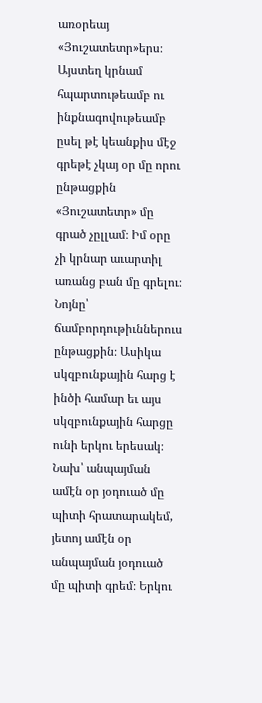առօրեայ «Յուշատետր»երս։ Այստեղ կրնամ հպարտութեամբ ու ինքնագովութեամբ ըսել թէ կեանքիս մէջ գրեթէ չկայ օր մը որու ընթացքին «Յուշատետր» մը գրած չըլլամ։ Իմ օրը չի կրնար աւարտիլ առանց բան մը գրելու։ Նոյնը՝ ճամբորդութիւններուս ընթացքին։ Ասիկա սկզբունքային հարց է ինծի համար եւ այս սկզբունքային հարցը ունի երկու երեսակ։ Նախ՝ անպայման ամէն օր յօդուած մը պիտի հրատարակեմ, յետոյ ամէն օր անպայման յօդուած մը պիտի գրեմ։ Երկու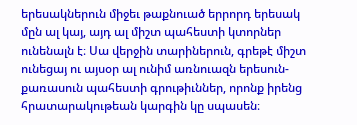երեսակներուն միջեւ թաքնուած երրորդ երեսակ մըն ալ կայ, այդ ալ միշտ պահեստի կտորներ ունենալն է։ Սա վերջին տարիներուն, գրեթէ միշտ ունեցայ ու այսօր ալ ունիմ առնուազն երեսուն-քառասուն պահեստի գրութիւններ, որոնք իրենց հրատարակութեան կարգին կը սպասեն։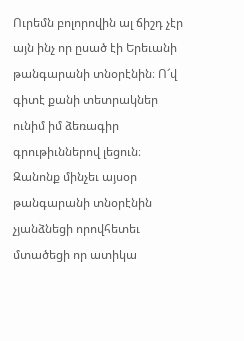Ուրեմն բոլորովին ալ ճիշդ չէր այն ինչ որ ըսած էի Երեւանի թանգարանի տնօրէնին։ Ո՜վ գիտէ քանի տետրակներ ունիմ իմ ձեռագիր գրութիւններով լեցուն։ Զանոնք մինչեւ այսօր թանգարանի տնօրէնին չյանձնեցի որովհետեւ մտածեցի որ ատիկա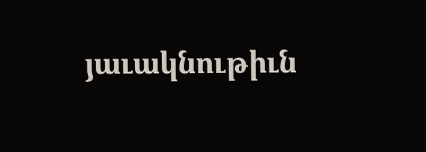յաւակնութիւն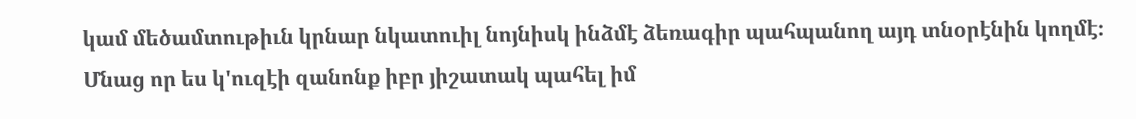կամ մեծամտութիւն կրնար նկատուիլ նոյնիսկ ինձմէ ձեռագիր պահպանող այդ տնօրէնին կողմէ։ Մնաց որ ես կ'ուզէի զանոնք իբր յիշատակ պահել իմ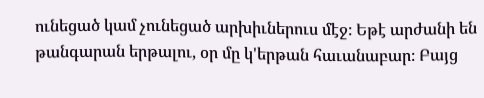ունեցած կամ չունեցած արխիւներուս մէջ։ Եթէ արժանի են թանգարան երթալու, օր մը կ'երթան հաւանաբար։ Բայց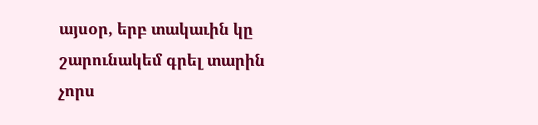այսօր, երբ տակաւին կը շարունակեմ գրել տարին չորս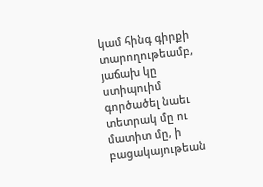կամ հինգ գիրքի տարողութեամբ, յաճախ կը ստիպուիմ գործածել նաեւ տետրակ մը ու մատիտ մը, ի բացակայութեան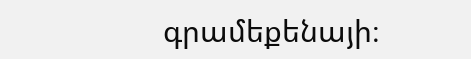գրամեքենայի։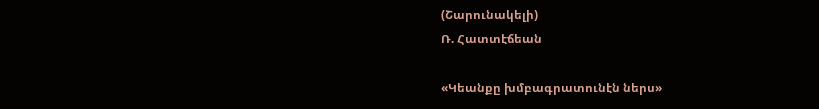(Շարունակելի)
Ռ. Հատտէճեան

«Կեանքը խմբագրատունէն ներս»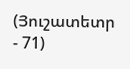(Յուշատետր - 71)